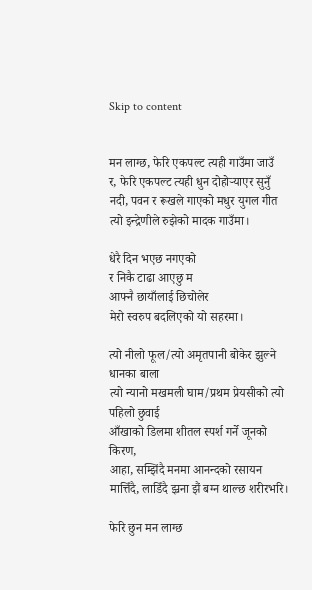Skip to content


मन लाग्छ, फेरि एकपल्ट त्यही गाउँमा जाउँ
र, फेरि एकपल्ट त्यही धुन दोहोर्‍याएर सुनुँ
नदी, पवन र रूखले गाएको मधुर युगल गीत
त्यो इन्द्रेणीले रुझेको मादक गाउँमा।

धेरै दिन भएछ नगएको
र निकै टाढा आएछु म
आफ्नै छायाँलाई छिचोलेर
मेरो स्वरुप बदलिएको यो सहरमा।

त्यो नीलो फूल/त्यो अमृतपानी बोकेर झुल्ने धानका बाला
त्यो न्यानो मखमली घाम/प्रथम प्रेयसीको त्यो पहिलो छुवाई
आँखाको डिलमा शीतल स्पर्श गर्ने जूनको किरण,
आहा, सम्झिंदै मनमा आनन्दको रसायन
मात्तिँदै, लाडिँदै झ्रना झैं बग्न थाल्छ शरीरभरि।

फेरि छुन मन लाग्छ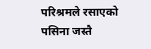परिश्रमले रसाएको पसिना जस्तै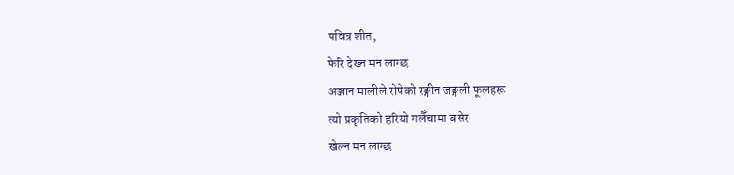पवित्र शीत,
फेरि देख्न मन लाग्छ
अञ्जान मालीले रोपेको रङ्गीन जङ्गली फूलहरू
त्यो प्रकृतिको हरियो गलैँचामा बसेर
खेल्न मन लाग्छ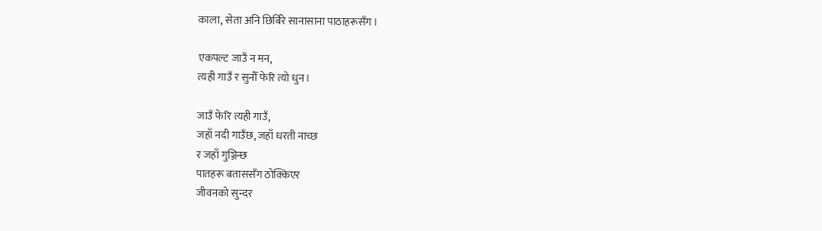काला, सेता अनि छिर्बिरे सानासाना पाठाहरूसँग।

एकपल्ट जाउँ न मन,
त्यही गाउँ र सुनौँ फेरि त्यो धुन।

जाउँ फेरि त्यही गाउँ,
जहाँ नदी गाउँछ, जहाँ धरती नाच्छ
र जहाँ गुञ्जिन्छ
पातहरू बताससँग ठोक्किएर
जीवनको सुन्दर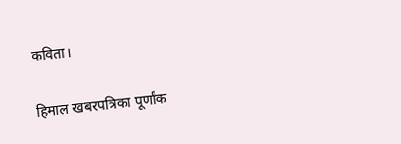कविता।

हिमाल खबरपत्रिका पूर्णांक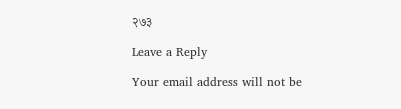२७३

Leave a Reply

Your email address will not be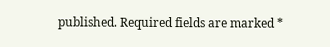published. Required fields are marked *